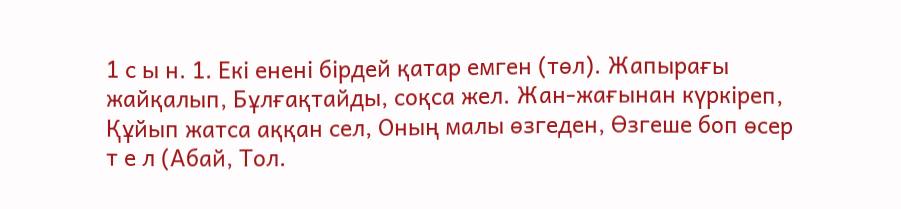1 с ы н. 1. Екі енені бірдей қатар емген (төл). Жапырағы жайқалып, Бұлғақтайды, соқса жел. Жан-жағынан күркіреп, Құйып жатса аққан сел, Оның малы өзгеден, Өзгеше боп өсер т е л (Абай, Тол.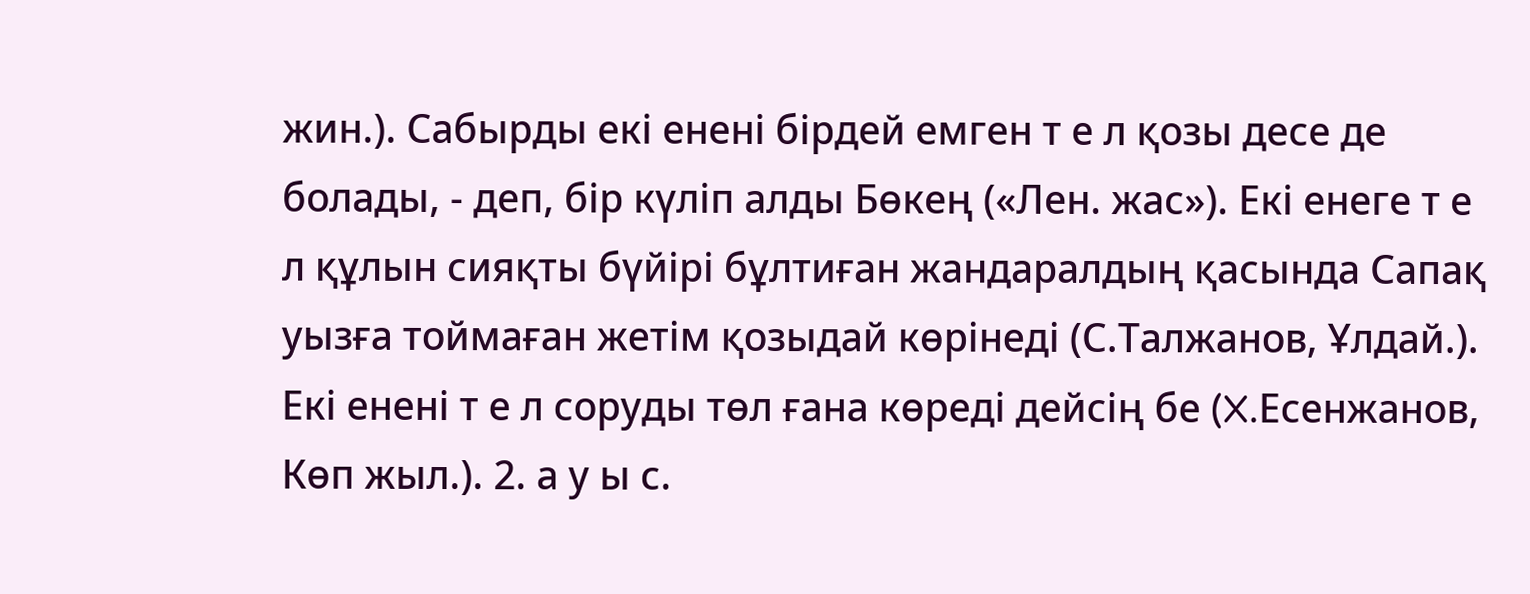жин.). Сабырды екі енені бірдей емген т е л қозы десе де болады, - деп, бір күліп алды Бөкең («Лен. жас»). Екі енеге т е л құлын сияқты бүйірі бұлтиған жандаралдың қасында Сапақ уызға тоймаған жетім қозыдай көрінеді (С.Талжанов, Ұлдай.). Екі енені т е л соруды төл ғана көреді дейсің бе (X.Есенжанов, Көп жыл.). 2. а у ы с.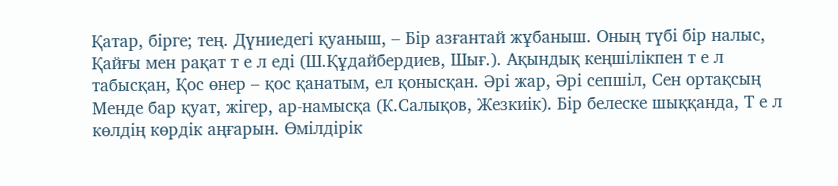Қатар, бірге; тең. Дүниедегі қуаныш, – Бір азғантай жұбаныш. Оның түбі бір налыс, Қайғы мен рақат т е л еді (Ш.Құдайбердиев, Шығ.). Ақындық кеңшілікпен т е л табысқан, Қос өнер – қос қанатым, ел қонысқан. Әрі жар, Әрі сепшіл, Сен ортақсың Менде бар қуат, жігер, ар-намысқа (К.Салықов, Жезкиік). Бір белеске шыққанда, Т е л көлдің көрдік аңғарын. Өмілдірік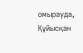омырауда, Құйысқан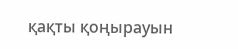қақты қоңырауын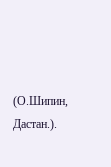(О.Шипин, Дастан.).